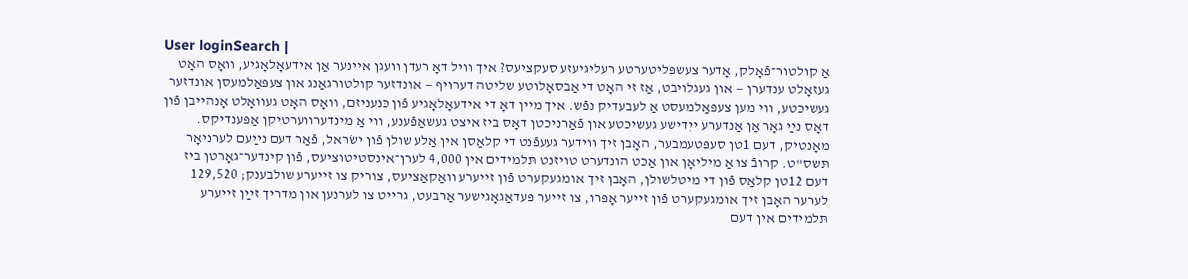User loginSearch |
אַ קולטור־פֿאָלק, אָדער צעשפּליטערטע רעליגיעזע סעקציעס? איך וויל דאָ רעדן וועגן איינער אַן אידעאָלאָגיע, וואָס האָט געזאָלט ענדערן — און געגלויבט, אַז זי האָט די אַבסאָלוטע שליטה דערויף — אונדזער קולטורגאַנג און צעפּאַלמעסן אונדזער געשיכטע, ווי מען צעפּאַלמעסט אַ לעבעדיק נפֿש. איך מיין דאָ די אידעאָלאָגיע פֿון כּנעניזם, וואָס האָט געוואָלט אָנהייבן פֿון דאָס נײַ גאָר אַן אַנדערע ייִדישע געשיכטע און פֿאַרניכטן דאָס ביז איצט געשאַפֿענע, ווי אַ מינדערווערטיקן אַפּענדיקס. מאָנטיק, דעם 1טן סעפּטעמבער, האָבן זיך ווידער געעפֿנט די קלאַסן אין אַלע שולן פֿון ישׂראל, פֿאַר דעם נײַעם לערניאָר תּשס"ט. קרובֿ צו אַ מיליאָן און אַכט הונדערט טויזנט תּלמידים אין 4,000 לערן־אינסטיטוציעס, פֿון קינדער־גאָרטן ביז דעם 12טן קלאַס פֿון די מיטלשולן, האָבן זיך אומגעקערט פֿון זייערע וואַקאַציעס, צוריק צו זייערע שולבענק; 129,520 לערער האָבן זיך אומגעקערט פֿון זייער אָפּרו, צו זייער פּעדאַגאָגישער אַרבעט, גרייט צו לערנען און מדריך זײַן זייערע תּלמידים אין דעם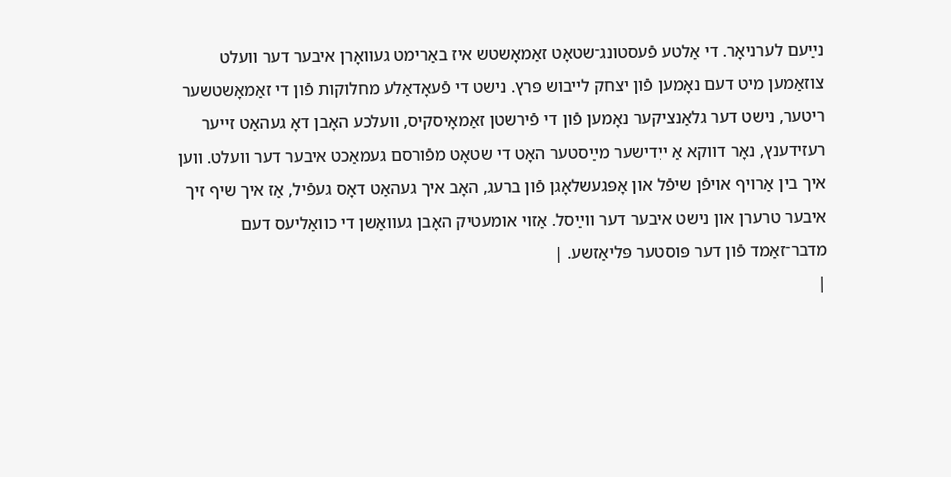נײַעם לערניאָר. די אַלטע פֿעסטונג־שטאָט זאַמאָשטש איז באַרימט געוואָרן איבער דער וועלט צוזאַמען מיט דעם נאָמען פֿון יצחק לייבוש פּרץ. נישט די פֿעאָדאַלע מחלוקות פֿון די זאַמאָשטשער ריטער, נישט דער גלאַנציקער נאָמען פֿון די פֿירשטן זאַמאָיסקיס, וועלכע האָבן דאָ געהאַט זייער רעזידענץ, נאָר דווקא אַ ייִדישער מײַסטער האָט די שטאָט מפֿורסם געמאַכט איבער דער וועלט. ווען איך בין אַרויף אויפֿן שיפֿל און אָפּגעשלאָגן פֿון ברעג, האָב איך געהאַט דאָס געפֿיל, אַז איך שיף זיך איבער טרערן און נישט איבער דער ווײַסל. אַזוי אומעטיק האָבן געוואַשן די כוואַליעס דעם מדבר־זאַמד פֿון דער פּוסטער פּליאַזשע. |
|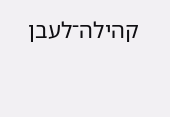קהילה־לעבן